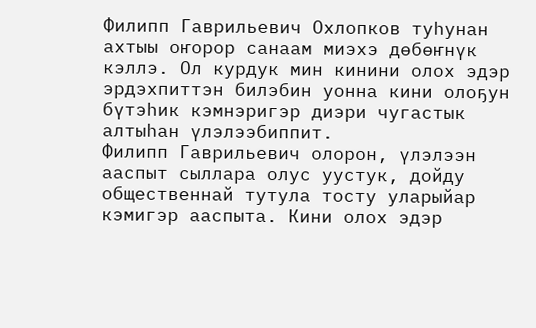Филипп Гаврильевич Охлопков туһунан ахтыы оҥорор санаам миэхэ дөбөҥнүк кэллэ. Ол курдук мин кинини олох эдэр эрдэхпиттэн билэбин уонна кини олоҕун бүтэһик кэмнэригэр диэри чугастык алтыһан үлэлээбиппит.
Филипп Гаврильевич олорон, үлэлээн ааспыт сыллара олус уустук, дойду общественнай тутула тосту уларыйар кэмигэр ааспыта. Кини олох эдэр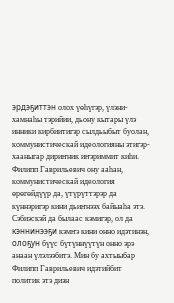эрдэҕиттэн олох үөһүгэр, үлэни-хамнаһы тэрийии, дьону кытары үлэ инники кирбиитигэр сылдьыбыт буолан, коммунистическай идеологияны этигэр-хааныгар дириҥник иҥэриммит киһи. Филипп Гаврильевич ону ааһан, коммунистическай идеология өрөгөйдүүр да, үтүрүттэрэр да күннэригэр кини дьиҥнээх байыаһа этэ. Сэбиэскэй да былаас кэмигэр, ол да кэннинээҕи кэмҥэ кини онно идэтинэн, олоҕун бүүс бүтүннүүтүн онно эрэ анаан үлэлээбитэ. Мин бу ахтыыбар Филипп Гаврильевич идэтийбит политик этэ диэн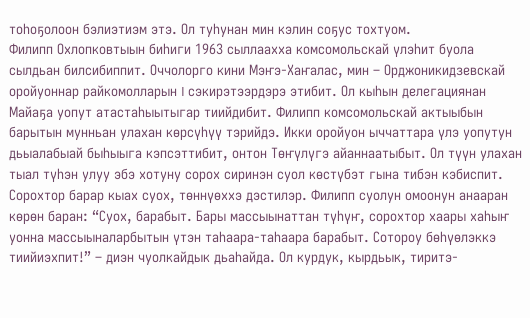тоһоҕолоон бэлиэтиэм этэ. Ол туһунан мин кэлин соҕус тохтуом.
Филипп Охлопковтыын биһиги 1963 сыллаахха комсомольскай үлэһит буола сылдьан билсибиппит. Оччолорго кини Мэҥэ-Хаҥалас, мин – Орджоникидзевскай оройуоннар райкомолларын I сэкирэтээрдэрэ этибит. Ол кыһын делегациянан Майаҕа уопут атастаһыытыгар тиийдибит. Филипп комсомольскай актыыбын барытын мунньан улахан көрсүһүү тэрийдэ. Икки оройуон ыччаттара үлэ уопутун дьыалабыай быһыыга кэпсэттибит, онтон Төҥүлүгэ айаннаатыбыт. Ол түүн улахан тыал түһэн улуу эбэ хотуну сорох сиринэн суол көстүбэт гына тибэн кэбиспит. Сорохтор барар кыах суох, төннүөххэ дэстилэр. Филипп суолун омоонун анааран көрөн баран: “Суох, барабыт. Бары массыынаттан түһүҥ, сорохтор хаары хаһыҥ уонна массыыналарбытын үтэн таһаара-таһаара барабыт. Сотороу бөһүөлэккэ тиийиэхпит!” – диэн чуолкайдык дьаһайда. Ол курдук, кырдьык, тиритэ-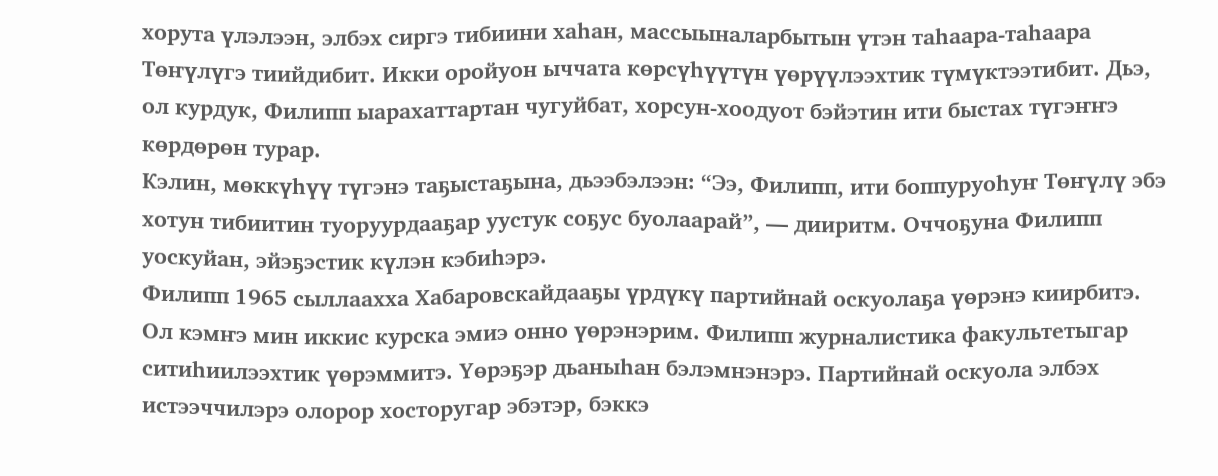хорута үлэлээн, элбэх сиргэ тибиини хаһан, массыыналарбытын үтэн таһаара-таһаара Төҥүлүгэ тиийдибит. Икки оройуон ыччата көрсүһүүтүн үөрүүлээхтик түмүктээтибит. Дьэ, ол курдук, Филипп ыарахаттартан чугуйбат, хорсун-хоодуот бэйэтин ити быстах түгэҥҥэ көрдөрөн турар.
Кэлин, мөккүһүү түгэнэ таҕыстаҕына, дьээбэлээн: “Ээ, Филипп, ити боппуруоһуҥ Төҥүлү эбэ хотун тибиитин туоруурдааҕар уустук соҕус буолаарай”, — дииритм. Оччоҕуна Филипп уоскуйан, эйэҕэстик күлэн кэбиһэрэ.
Филипп 1965 сыллаахха Хабаровскайдааҕы үрдүкү партийнай оскуолаҕа үөрэнэ киирбитэ. Ол кэмҥэ мин иккис курска эмиэ онно үөрэнэрим. Филипп журналистика факультетыгар ситиһиилээхтик үөрэммитэ. Үөрэҕэр дьаныһан бэлэмнэнэрэ. Партийнай оскуола элбэх истээччилэрэ олорор хосторугар эбэтэр, бэккэ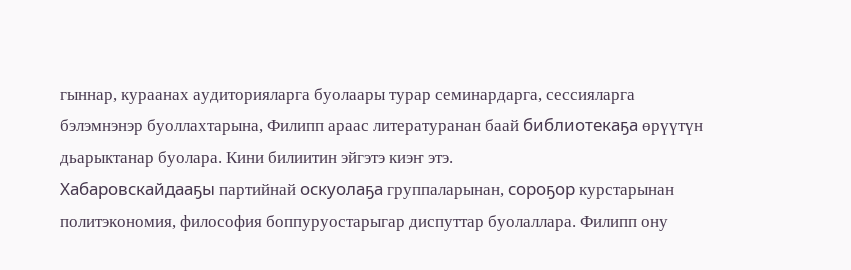гыннар, кураанах аудиторияларга буолаары турар семинардарга, сессияларга бэлэмнэнэр буоллахтарына, Филипп араас литературанан баай библиотекаҕа өрүүтүн дьарыктанар буолара. Кини билиитин эйгэтэ киэҥ этэ.
Хабаровскайдааҕы партийнай оскуолаҕа группаларынан, сороҕор курстарынан политэкономия, философия боппуруостарыгар диспуттар буолаллара. Филипп ону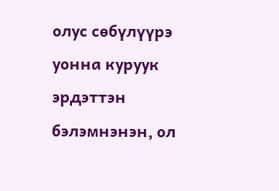олус сөбүлүүрэ уонна куруук эрдэттэн бэлэмнэнэн, ол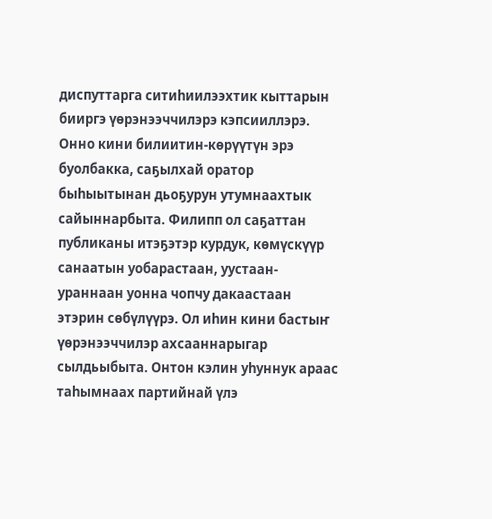диспуттарга ситиһиилээхтик кыттарын бииргэ үөрэнээччилэрэ кэпсииллэрэ. Онно кини билиитин-көрүүтүн эрэ буолбакка, саҕылхай оратор быһыытынан дьоҕурун утумнаахтык сайыннарбыта. Филипп ол саҕаттан публиканы итэҕэтэр курдук, көмүскүүр санаатын уобарастаан, уустаан-ураннаан уонна чопчу дакаастаан этэрин сөбүлүүрэ. Ол иһин кини бастыҥ үөрэнээччилэр ахсааннарыгар сылдьыбыта. Онтон кэлин уһуннук араас таһымнаах партийнай үлэ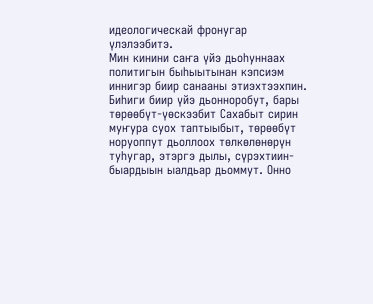идеологическай фронугар үлэлээбитэ.
Мин кинини саҥа үйэ дьоһуннаах политигын быһыытынан кэпсиэм иннигэр биир санааны этиэхтээхпин. Биһиги биир үйэ дьонноробут, бары төрөөбүт-үөскээбит Сахабыт сирин муҥура суох таптыыбыт, төрөөбүт норуоппут дьоллоох төлкөлөнөрүн туһугар, этэргэ дылы, сүрэхтиин-быардыын ыалдьар дьоммут. Онно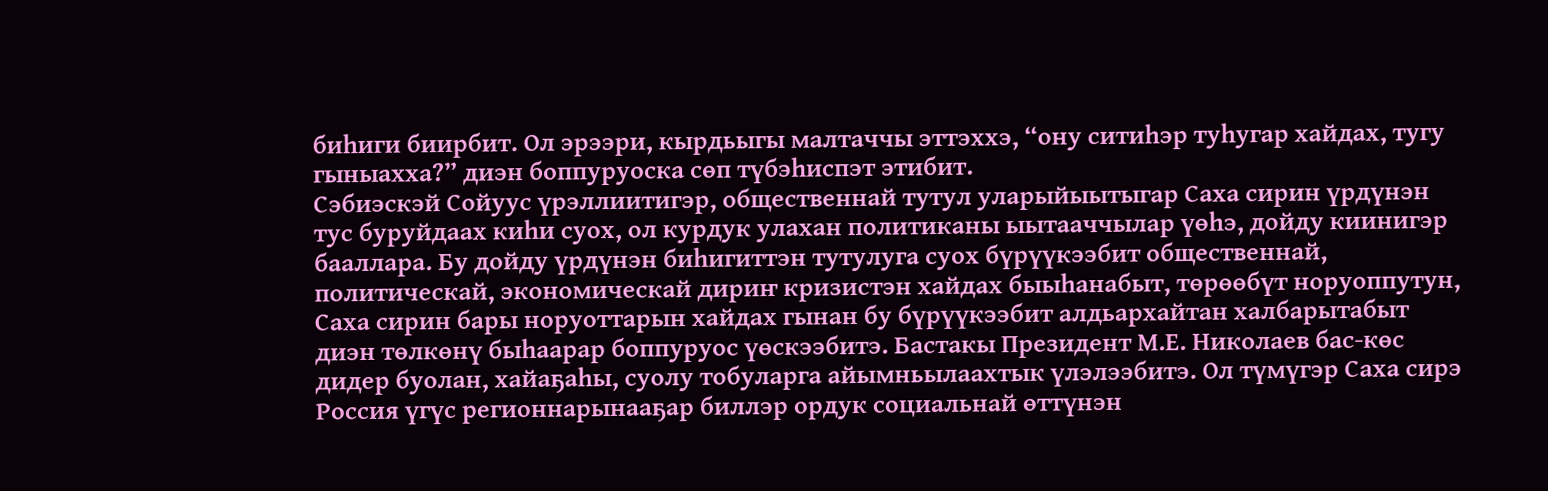биһиги биирбит. Ол эрээри, кырдьыгы малтаччы эттэххэ, “ону ситиһэр туһугар хайдах, тугу гыныахха?” диэн боппуруоска сөп түбэһиспэт этибит.
Сэбиэскэй Сойуус үрэллиитигэр, общественнай тутул уларыйыытыгар Саха сирин үрдүнэн тус буруйдаах киһи суох, ол курдук улахан политиканы ыытааччылар үөһэ, дойду киинигэр бааллара. Бу дойду үрдүнэн биһигиттэн тутулуга суох бүрүүкээбит общественнай, политическай, экономическай дириҥ кризистэн хайдах быыһанабыт, төрөөбүт норуоппутун, Саха сирин бары норуоттарын хайдах гынан бу бүрүүкээбит алдьархайтан халбарытабыт диэн төлкөнү быһаарар боппуруос үөскээбитэ. Бастакы Президент М.Е. Николаев бас-көс дидер буолан, хайаҕаһы, суолу тобуларга айымньылаахтык үлэлээбитэ. Ол түмүгэр Саха сирэ Россия үгүс регионнарынааҕар биллэр ордук социальнай өттүнэн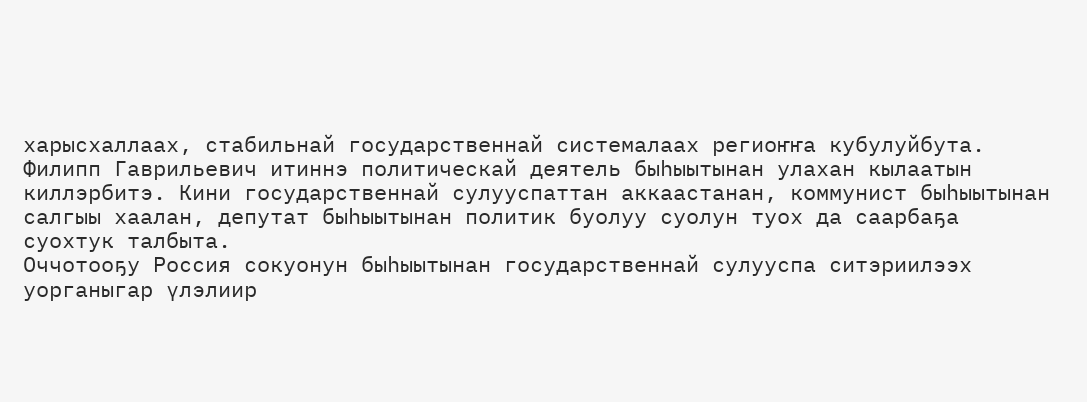харысхаллаах, стабильнай государственнай системалаах региоҥҥа кубулуйбута.
Филипп Гаврильевич итиннэ политическай деятель быһыытынан улахан кылаатын киллэрбитэ. Кини государственнай сулууспаттан аккаастанан, коммунист быһыытынан салгыы хаалан, депутат быһыытынан политик буолуу суолун туох да саарбаҕа суохтук талбыта.
Оччотооҕу Россия сокуонун быһыытынан государственнай сулууспа ситэриилээх уорганыгар үлэлиир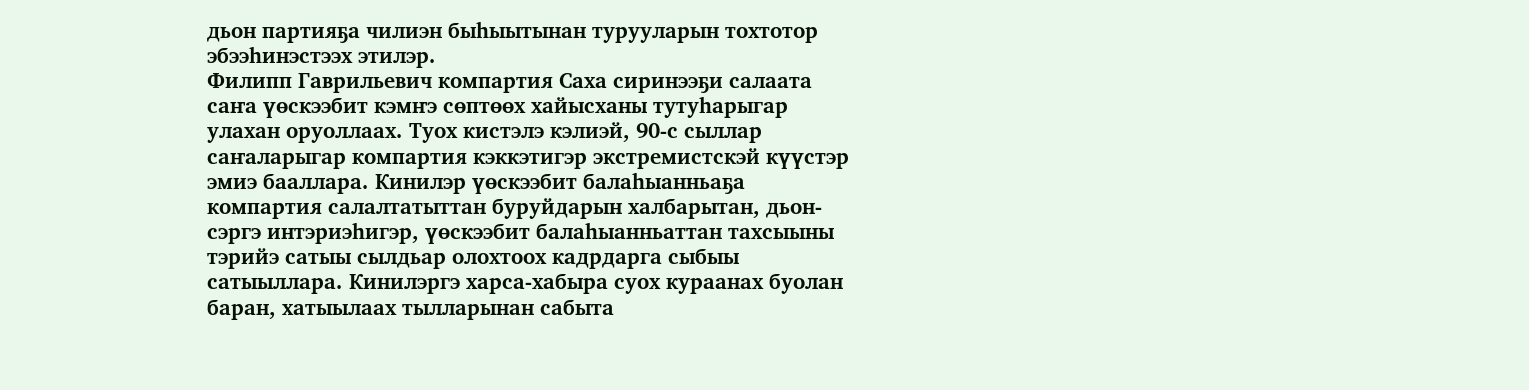дьон партияҕа чилиэн быһыытынан турууларын тохтотор эбээһинэстээх этилэр.
Филипп Гаврильевич компартия Саха сиринээҕи салаата саҥа үөскээбит кэмҥэ сөптөөх хайысханы тутуһарыгар улахан оруоллаах. Туох кистэлэ кэлиэй, 90-с сыллар саҥаларыгар компартия кэккэтигэр экстремистскэй күүстэр эмиэ бааллара. Кинилэр үөскээбит балаһыанньаҕа компартия салалтатыттан буруйдарын халбарытан, дьон-сэргэ интэриэһигэр, үөскээбит балаһыанньаттан тахсыыны тэрийэ сатыы сылдьар олохтоох кадрдарга сыбыы сатыыллара. Кинилэргэ харса-хабыра суох кураанах буолан баран, хатыылаах тылларынан сабыта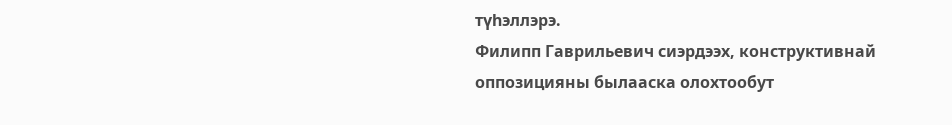түһэллэрэ.
Филипп Гаврильевич сиэрдээх, конструктивнай оппозицияны былааска олохтообут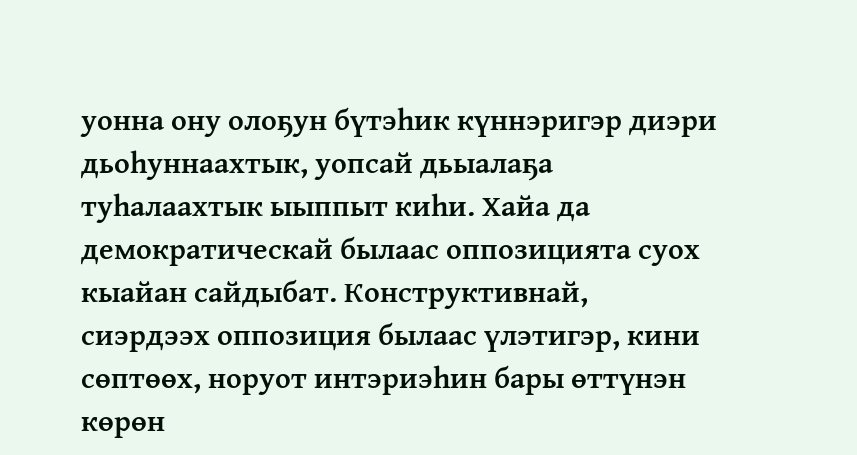уонна ону олоҕун бүтэһик күннэригэр диэри дьоһуннаахтык, уопсай дьыалаҕа туһалаахтык ыыппыт киһи. Хайа да демократическай былаас оппозицията суох кыайан сайдыбат. Конструктивнай, сиэрдээх оппозиция былаас үлэтигэр, кини сөптөөх, норуот интэриэһин бары өттүнэн көрөн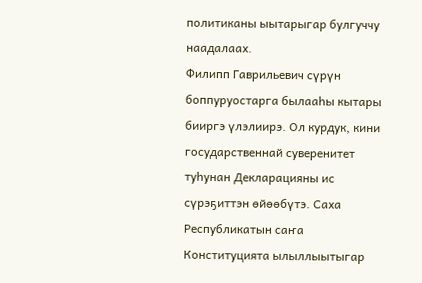политиканы ыытарыгар булгуччу наадалаах.
Филипп Гаврильевич сүрүн боппуруостарга былааһы кытары бииргэ үлэлиирэ. Ол курдук, кини государственнай суверенитет туһунан Декларацияны ис сүрэҕиттэн өйөөбүтэ. Саха Республикатын саҥа Конституцията ылыллыытыгар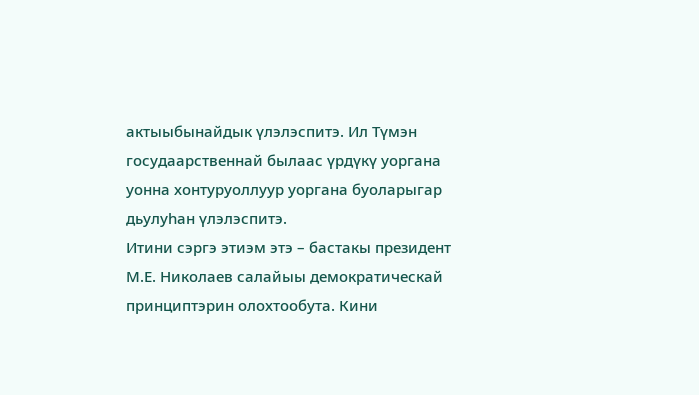актыыбынайдык үлэлэспитэ. Ил Түмэн госудаарственнай былаас үрдүкү уоргана уонна хонтуруоллуур уоргана буоларыгар дьулуһан үлэлэспитэ.
Итини сэргэ этиэм этэ – бастакы президент М.Е. Николаев салайыы демократическай принциптэрин олохтообута. Кини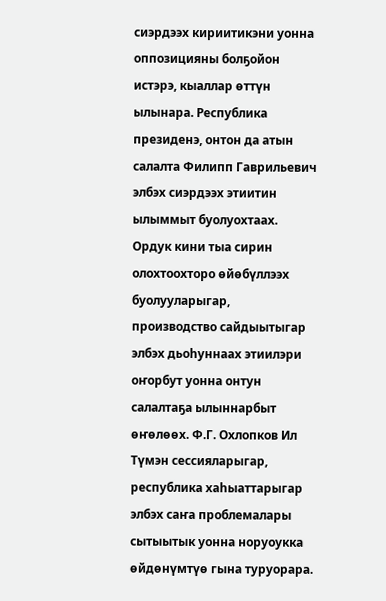сиэрдээх кириитикэни уонна оппозицияны болҕойон истэрэ, кыаллар өттүн ылынара. Республика президенэ, онтон да атын салалта Филипп Гаврильевич элбэх сиэрдээх этиитин ылыммыт буолуохтаах. Ордук кини тыа сирин олохтоохторо өйөбүллээх буолууларыгар, производство сайдыытыгар элбэх дьоһуннаах этиилэри оҥорбут уонна онтун салалтаҕа ылыннарбыт өҥөлөөх. Ф.Г. Охлопков Ил Түмэн сессияларыгар, республика хаһыаттарыгар элбэх саҥа проблемалары сытыытык уонна норуоукка өйдөнүмтүө гына туруорара.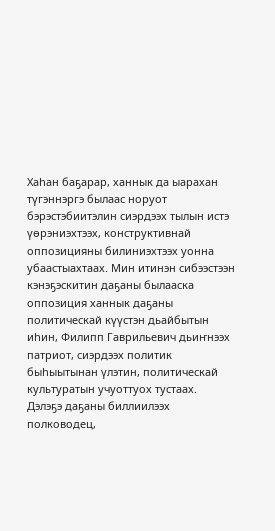Хаһан баҕарар, ханнык да ыарахан түгэннэргэ былаас норуот бэрэстэбиитэлин сиэрдээх тылын истэ үөрэниэхтээх, конструктивнай оппозицияны билиниэхтээх уонна убаастыахтаах. Мин итинэн сибээстээн кэнэҕэскитин даҕаны былааска оппозиция ханнык даҕаны политическай күүстэн дьайбытын иһин, Филипп Гаврильевич дьиҥнээх патриот, сиэрдээх политик быһыытынан үлэтин, политическай культуратын учуоттуох тустаах.
Дэлэҕэ даҕаны биллиилээх полководец,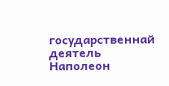государственнай деятель Наполеон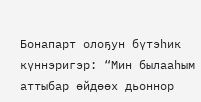Бонапарт олоҕун бүтэһик күннэригэр: “Мин былааһым аттыбар өйдөөх дьоннор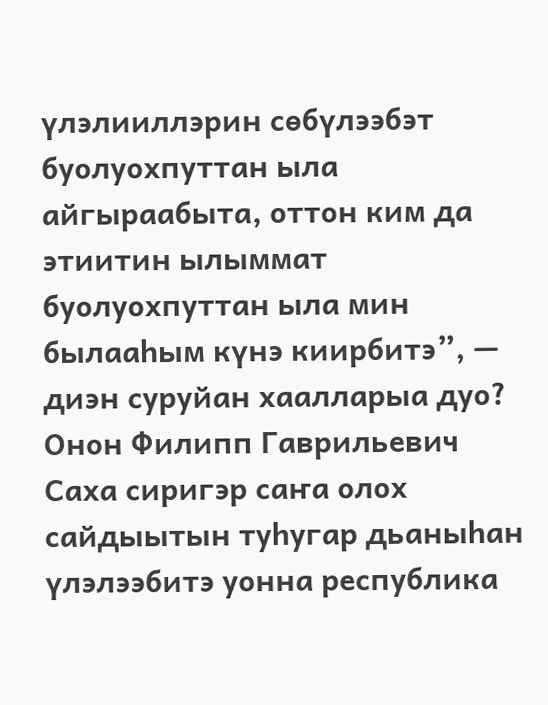үлэлииллэрин сөбүлээбэт буолуохпуттан ыла айгыраабыта, оттон ким да этиитин ылыммат буолуохпуттан ыла мин былааһым күнэ киирбитэ”, — диэн суруйан хаалларыа дуо?
Онон Филипп Гаврильевич Саха сиригэр саҥа олох сайдыытын туһугар дьаныһан үлэлээбитэ уонна республика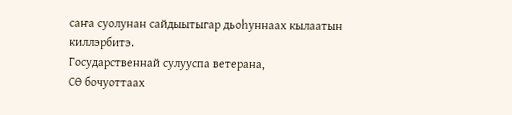саҥа суолунан сайдыытыгар дьоһуннаах кылаатын киллэрбитэ.
Государственнай сулууспа ветерана,
СӨ бочуоттаах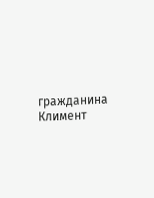гражданина
Климент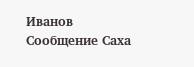Иванов
Сообщение Саха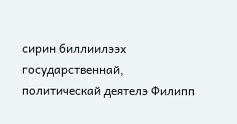сирин биллиилээх государственнай, политическай деятелэ Филипп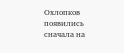Охлопков появились сначала на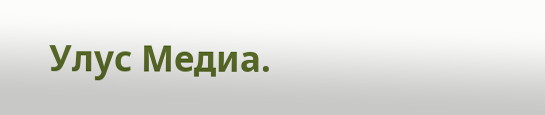Улус Медиа.